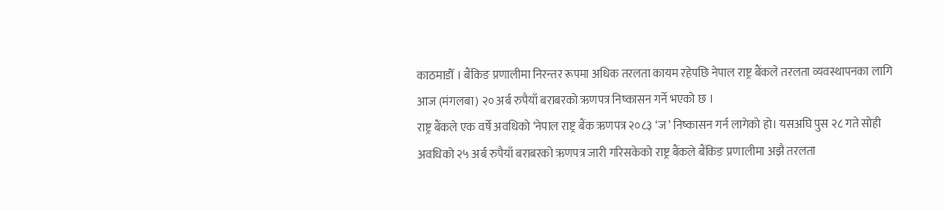काठमाडौँ । बैंकिङ प्रणालीमा निरन्तर रूपमा अधिक तरलता कायम रहेपछि नेपाल राष्ट्र बैंकले तरलता व्यवस्थापनका लागि आज (मंगलबा) २० अर्ब रुपैयाँ बराबरको ऋणपत्र निष्कासन गर्ने भएको छ ।
राष्ट्र बैंकले एक वर्षे अवधिको ‘नेपाल राष्ट्र बैंक ऋणपत्र २०८३ ‘ज’ निष्कासन गर्न लागेको हो। यसअघि पुस २८ गते सोही अवधिको २५ अर्ब रुपैयाँ बराबरको ऋणपत्र जारी गरिसकेको राष्ट्र बैंकले बैंकिङ प्रणालीमा अझै तरलता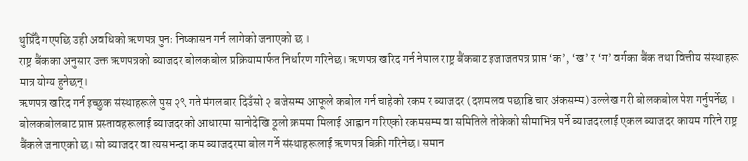थुप्रिँदै गएपछि उही अवधिको ऋणपत्र पुनः निष्कासन गर्न लागेको जनाएको छ ।
राष्ट्र बैंकका अनुसार उक्त ऋणपत्रको ब्याजदर बोलकबोल प्रक्रियामार्फत निर्धारण गरिनेछ। ऋणपत्र खरिद गर्न नेपाल राष्ट्र बैंकबाट इजाजतपत्र प्राप्त ‘क’, ‘ख’ र ‘ग’ वर्गका बैंक तथा वित्तीय संस्थाहरू मात्र योग्य हुनेछन्।
ऋणपत्र खरिद गर्न इच्छुक संस्थाहरूले पुस २९ गते मंगलबार दिउँसो २ बजेसम्म आफूले कबोल गर्न चाहेको रकम र ब्याजदर (दशमलव पछाडि चार अंकसम्म) उल्लेख गरी बोलकबोल पेश गर्नुपर्नेछ ।
बोलकबोलबाट प्राप्त प्रस्तावहरूलाई ब्याजदरको आधारमा सानोदेखि ठूलो क्रममा मिलाई आह्वान गरिएको रकमसम्म वा समितिले तोकेको सीमाभित्र पर्ने ब्याजदरलाई एकल ब्याजदर कायम गरिने राष्ट्र बैंकले जनाएको छ। सो ब्याजदर वा त्यसभन्दा कम ब्याजदरमा बोल गर्ने संस्थाहरूलाई ऋणपत्र बिक्री गरिनेछ। समान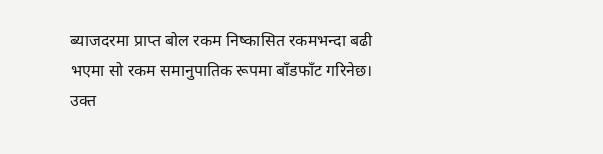ब्याजदरमा प्राप्त बोल रकम निष्कासित रकमभन्दा बढी भएमा सो रकम समानुपातिक रूपमा बाँडफाँट गरिनेछ।
उक्त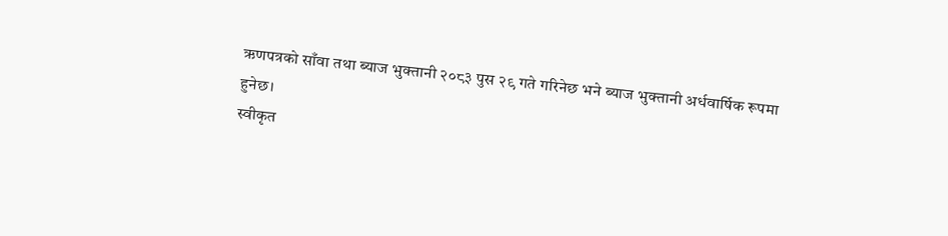ऋणपत्रको साँवा तथा ब्याज भुक्तानी २०८३ पुस २९ गते गरिनेछ भने ब्याज भुक्तानी अर्धवार्षिक रूपमा हुनेछ।
स्वीकृत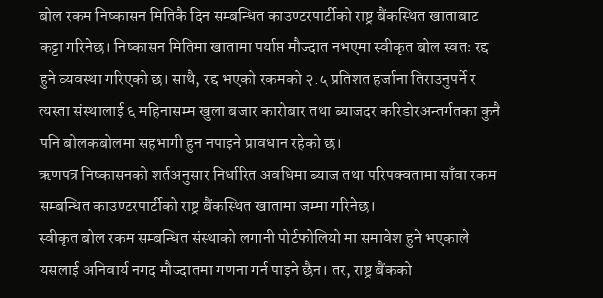बोल रकम निष्कासन मितिकै दिन सम्बन्धित काउण्टरपार्टीको राष्ट्र बैंकस्थित खाताबाट कट्टा गरिनेछ। निष्कासन मितिमा खातामा पर्याप्त मौज्दात नभएमा स्वीकृत बोल स्वतः रद्द हुने व्यवस्था गरिएको छ। साथै, रद्द भएको रकमको २.५ प्रतिशत हर्जाना तिराउनुपर्ने र त्यस्ता संस्थालाई ६ महिनासम्म खुला बजार कारोबार तथा ब्याजदर करिडोरअन्तर्गतका कुनै पनि बोलकबोलमा सहभागी हुन नपाइने प्रावधान रहेको छ।
ऋणपत्र निष्कासनको शर्तअनुसार निर्धारित अवधिमा ब्याज तथा परिपक्वतामा साँवा रकम सम्बन्धित काउण्टरपार्टीको राष्ट्र बैंकस्थित खातामा जम्मा गरिनेछ।
स्वीकृत बोल रकम सम्बन्धित संस्थाको लगानी पोर्टफोलियो मा समावेश हुने भएकाले यसलाई अनिवार्य नगद मौज्दातमा गणना गर्न पाइने छैन। तर, राष्ट्र बैंकको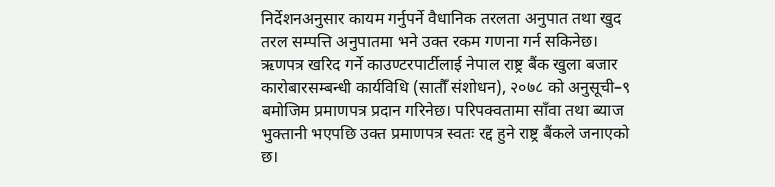निर्देशनअनुसार कायम गर्नुपर्ने वैधानिक तरलता अनुपात तथा खुद तरल सम्पत्ति अनुपातमा भने उक्त रकम गणना गर्न सकिनेछ।
ऋणपत्र खरिद गर्ने काउण्टरपार्टीलाई नेपाल राष्ट्र बैंक खुला बजार कारोबारसम्बन्धी कार्यविधि (सातौँ संशोधन), २०७८ को अनुसूची–९ बमोजिम प्रमाणपत्र प्रदान गरिनेछ। परिपक्वतामा साँवा तथा ब्याज भुक्तानी भएपछि उक्त प्रमाणपत्र स्वतः रद्द हुने राष्ट्र बैंकले जनाएको छ।